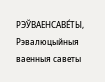РЭЎВАЕНСАВЕ́ТЫ, Рэвалюцыйныя ваенныя саветы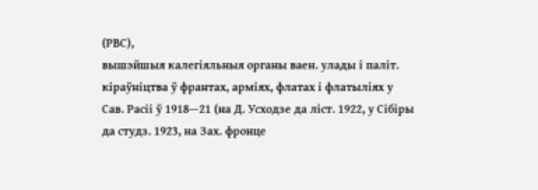(РВС),
вышэйшыя калегіяльныя органы ваен. улады і паліт. кіраўніцтва ў франтах, арміях, флатах і флатыліях у Сав. Расіі ў 1918—21 (на Д. Усходзе да ліст. 1922, у Сібіры да студз. 1923, на Зах. фронце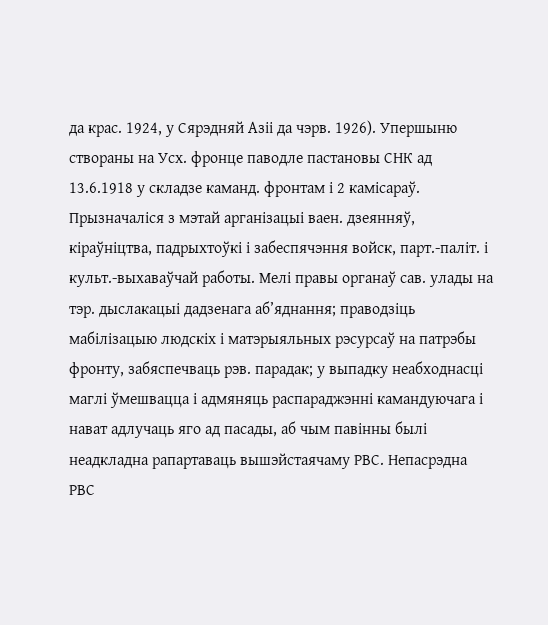да крас. 1924, у Сярэдняй Азіі да чэрв. 1926). Упершыню створаны на Усх. фронце паводле пастановы СНК ад 13.6.1918 у складзе каманд. фронтам і 2 камісараў. Прызначаліся з мэтай арганізацыі ваен. дзеянняў, кіраўніцтва, падрыхтоўкі і забеспячэння войск, парт.-паліт. і культ.-выхаваўчай работы. Мелі правы органаў сав. улады на тэр. дыслакацыі дадзенага аб’яднання; праводзіць мабілізацыю людскіх і матэрыяльных рэсурсаў на патрэбы фронту, забяспечваць рэв. парадак; у выпадку неабходнасці маглі ўмешвацца і адмяняць распараджэнні камандуючага і нават адлучаць яго ад пасады, аб чым павінны былі неадкладна рапартаваць вышэйстаячаму РВС. Непасрэдна РВС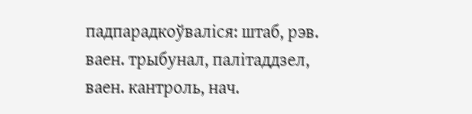падпарадкоўваліся: штаб, рэв. ваен. трыбунал, палітаддзел, ваен. кантроль, нач.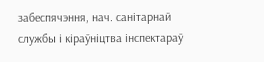забеспячэння, нач. санітарнай службы і кіраўніцтва інспектараў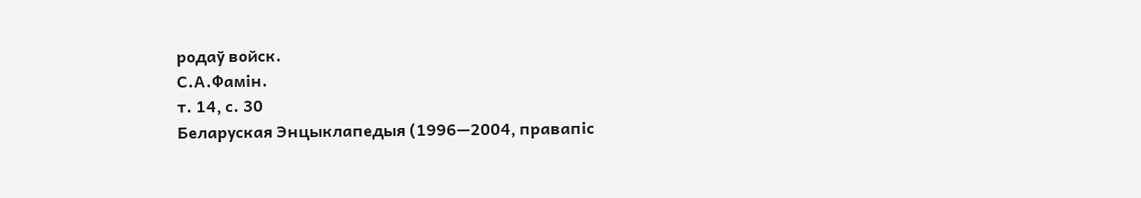родаў войск.
С.А.Фамін.
т. 14, с. 30
Беларуская Энцыклапедыя (1996—2004, правапіс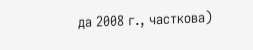да 2008 г., часткова)